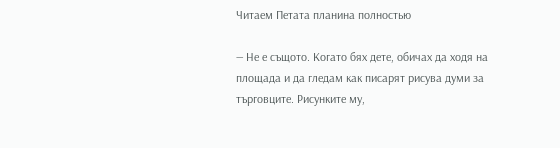Читаем Петата планина полностью

— Не е същото. Когато бях дете, обичах да ходя на площада и да гледам как писарят рисува думи за търговците. Рисунките му,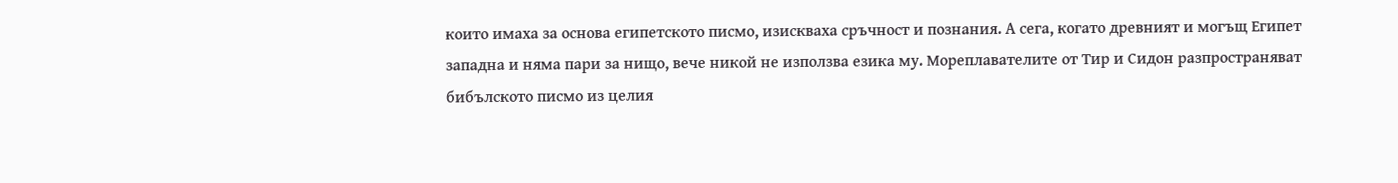които имаха за основа египетското писмо, изискваха сръчност и познания. А сега, когато древният и могъщ Египет западна и няма пари за нищо, вече никой не използва езика му. Мореплавателите от Тир и Сидон разпространяват бибълското писмо из целия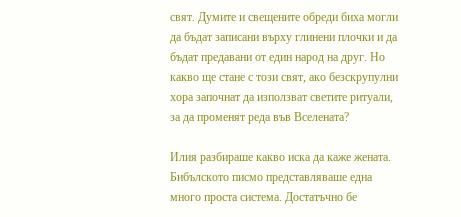свят. Думите и свещените обреди биха могли да бъдат записани върху глинени плочки и да бъдат предавани от един народ на друг. Но какво ще стане с този свят, ако безскрупулни хора започнат да използват светите ритуали, за да променят реда във Вселената?

Илия разбираше какво иска да каже жената. Бибълското писмо представляваше една много проста система. Достатъчно бе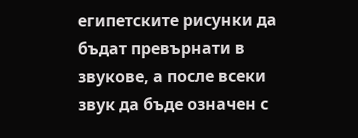египетските рисунки да бъдат превърнати в звукове, а после всеки звук да бъде означен с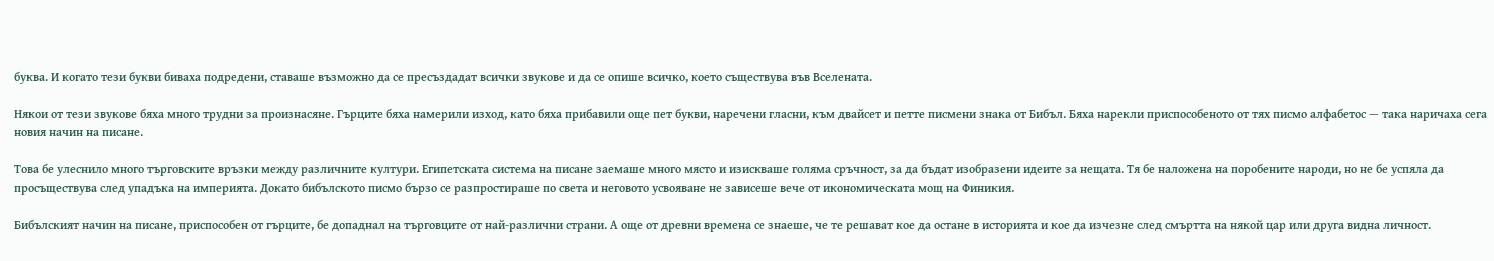буква. И когато тези букви биваха подредени, ставаше възможно да се пресъздадат всички звукове и да се опише всичко, което съществува във Вселената.

Някои от тези звукове бяха много трудни за произнасяне. Гърците бяха намерили изход, като бяха прибавили още пет букви, наречени гласни, към двайсет и петте писмени знака от Бибъл. Бяха нарекли приспособеното от тях писмо алфабетос — така наричаха сега новия начин на писане.

Това бе улеснило много търговските връзки между различните култури. Египетската система на писане заемаше много място и изискваше голяма сръчност, за да бъдат изобразени идеите за нещата. Тя бе наложена на поробените народи, но не бе успяла да просъществува след упадъка на империята. Докато бибълското писмо бързо се разпростираше по света и неговото усвояване не зависеше вече от икономическата мощ на Финикия.

Бибълският начин на писане, приспособен от гърците, бе допаднал на търговците от най-различни страни. А още от древни времена се знаеше, че те решават кое да остане в историята и кое да изчезне след смъртта на някой цар или друга видна личност.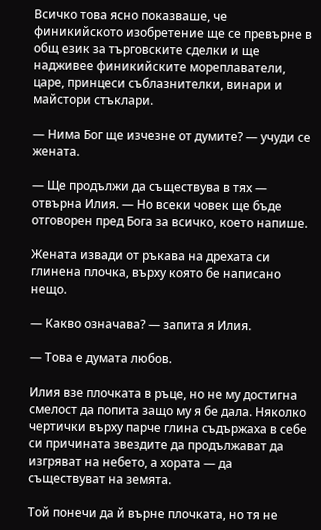Всичко това ясно показваше, че финикийското изобретение ще се превърне в общ език за търговските сделки и ще надживее финикийските мореплаватели, царе, принцеси съблазнителки, винари и майстори стъклари.

— Нима Бог ще изчезне от думите? — учуди се жената.

— Ще продължи да съществува в тях — отвърна Илия. — Но всеки човек ще бъде отговорен пред Бога за всичко, което напише.

Жената извади от ръкава на дрехата си глинена плочка, върху която бе написано нещо.

— Какво означава? — запита я Илия.

— Това е думата любов.

Илия взе плочката в ръце, но не му достигна смелост да попита защо му я бе дала. Няколко чертички върху парче глина съдържаха в себе си причината звездите да продължават да изгряват на небето, а хората — да съществуват на земята.

Той понечи да й върне плочката, но тя не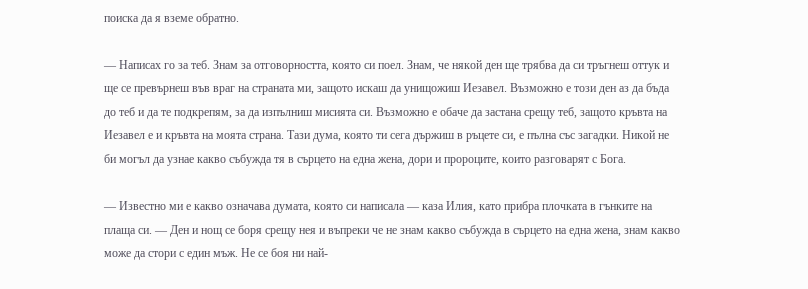поиска да я вземе обратно.

— Написах го за теб. Знам за отговорността, която си поел. Знам, че някой ден ще трябва да си тръгнеш оттук и ще се превърнеш във враг на страната ми, защото искаш да унищожиш Иезавел. Възможно е този ден аз да бъда до теб и да те подкрепям, за да изпълниш мисията си. Възможно е обаче да застана срещу теб, защото кръвта на Иезавел е и кръвта на моята страна. Тази дума, която ти сега държиш в ръцете си, е пълна със загадки. Никой не би могъл да узнае какво събужда тя в сърцето на една жена, дори и пророците, които разговарят с Бога.

— Известно ми е какво означава думата, която си написала — каза Илия, като прибра плочката в гънките на плаща си. — Ден и нощ се боря срещу нея и въпреки че не знам какво събужда в сърцето на една жена, знам какво може да стори с един мъж. Не се боя ни най-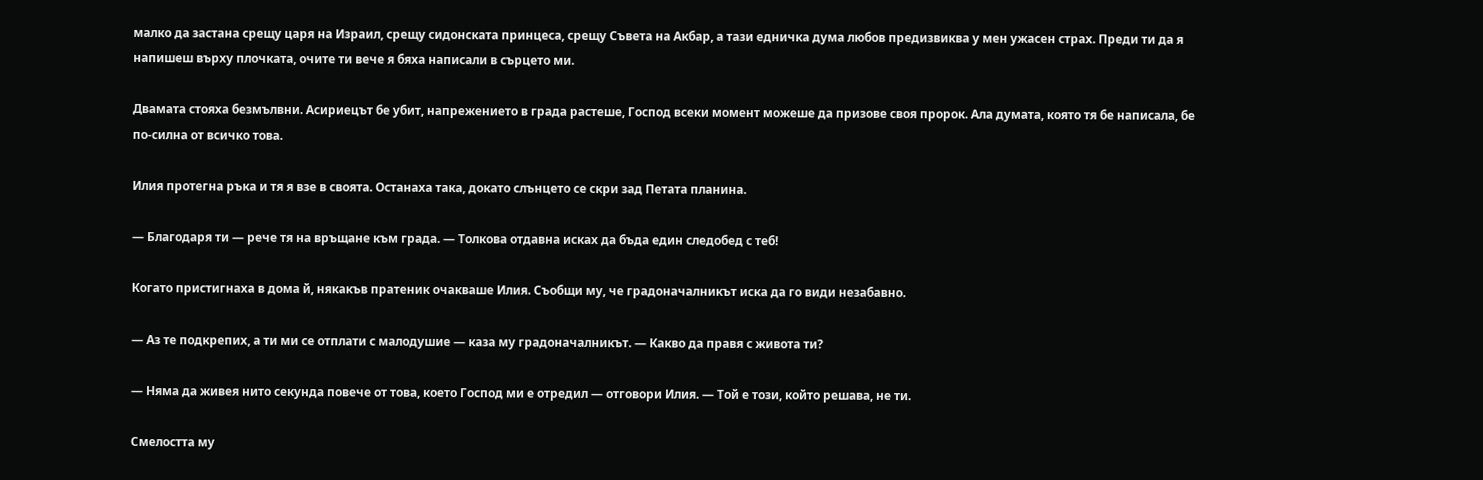малко да застана срещу царя на Израил, срещу сидонската принцеса, срещу Съвета на Акбар, а тази едничка дума любов предизвиква у мен ужасен страх. Преди ти да я напишеш върху плочката, очите ти вече я бяха написали в сърцето ми.

Двамата стояха безмълвни. Асириецът бе убит, напрежението в града растеше, Господ всеки момент можеше да призове своя пророк. Ала думата, която тя бе написала, бе по-силна от всичко това.

Илия протегна ръка и тя я взе в своята. Останаха така, докато слънцето се скри зад Петата планина.

— Благодаря ти — рече тя на връщане към града. — Толкова отдавна исках да бъда един следобед с теб!

Когато пристигнаха в дома й, някакъв пратеник очакваше Илия. Съобщи му, че градоначалникът иска да го види незабавно.

— Аз те подкрепих, а ти ми се отплати с малодушие — каза му градоначалникът. — Какво да правя с живота ти?

— Няма да живея нито секунда повече от това, което Господ ми е отредил — отговори Илия. — Той е този, който решава, не ти.

Смелостта му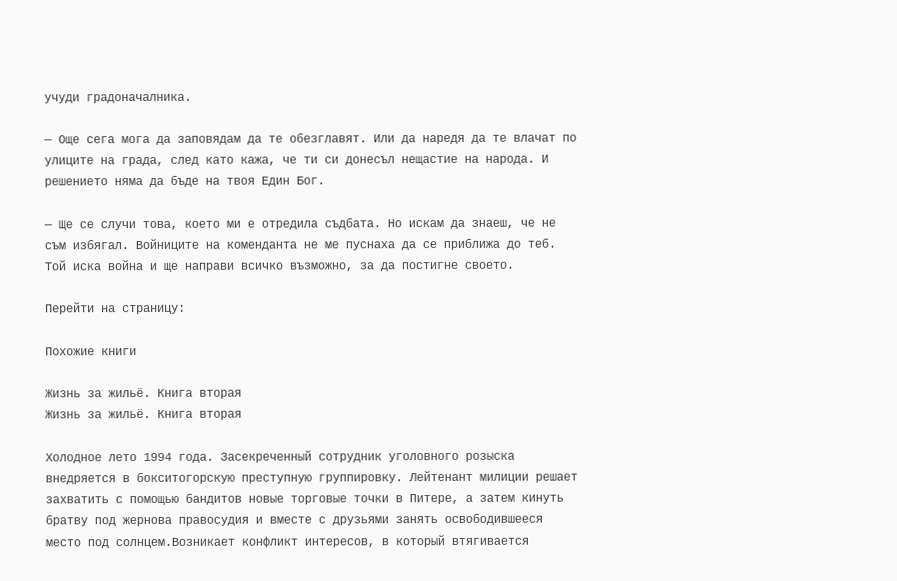учуди градоначалника.

— Още сега мога да заповядам да те обезглавят. Или да наредя да те влачат по улиците на града, след като кажа, че ти си донесъл нещастие на народа. И решението няма да бъде на твоя Един Бог.

— Ще се случи това, което ми е отредила съдбата. Но искам да знаеш, че не съм избягал. Войниците на коменданта не ме пуснаха да се приближа до теб. Той иска война и ще направи всичко възможно, за да постигне своето.

Перейти на страницу:

Похожие книги

Жизнь за жильё. Книга вторая
Жизнь за жильё. Книга вторая

Холодное лето 1994 года. Засекреченный сотрудник уголовного розыска внедряется в бокситогорскую преступную группировку. Лейтенант милиции решает захватить с помощью бандитов новые торговые точки в Питере, а затем кинуть братву под жернова правосудия и вместе с друзьями занять освободившееся место под солнцем.Возникает конфликт интересов, в который втягивается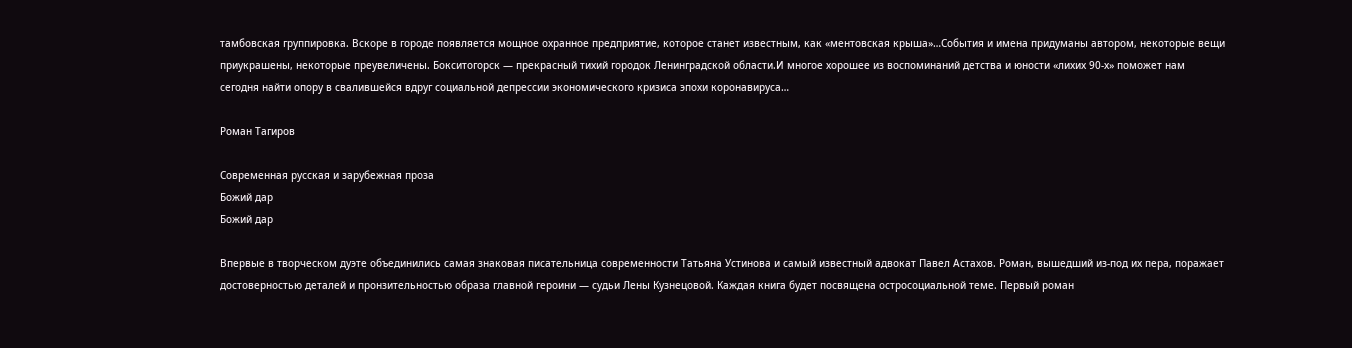тамбовская группировка. Вскоре в городе появляется мощное охранное предприятие, которое станет известным, как «ментовская крыша»…События и имена придуманы автором, некоторые вещи приукрашены, некоторые преувеличены. Бокситогорск — прекрасный тихий городок Ленинградской области.И многое хорошее из воспоминаний детства и юности «лихих 90-х» поможет нам сегодня найти опору в свалившейся вдруг социальной депрессии экономического кризиса эпохи коронавируса…

Роман Тагиров

Современная русская и зарубежная проза
Божий дар
Божий дар

Впервые в творческом дуэте объединились самая знаковая писательница современности Татьяна Устинова и самый известный адвокат Павел Астахов. Роман, вышедший из-под их пера, поражает достоверностью деталей и пронзительностью образа главной героини — судьи Лены Кузнецовой. Каждая книга будет посвящена остросоциальной теме. Первый роман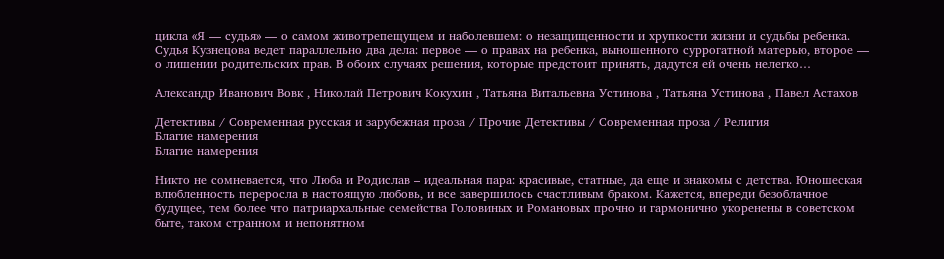цикла «Я — судья» — о самом животрепещущем и наболевшем: о незащищенности и хрупкости жизни и судьбы ребенка. Судья Кузнецова ведет параллельно два дела: первое — о правах на ребенка, выношенного суррогатной матерью, второе — о лишении родительских прав. В обоих случаях решения, которые предстоит принять, дадутся ей очень нелегко…

Александр Иванович Вовк , Николай Петрович Кокухин , Татьяна Витальевна Устинова , Татьяна Устинова , Павел Астахов

Детективы / Современная русская и зарубежная проза / Прочие Детективы / Современная проза / Религия
Благие намерения
Благие намерения

Никто не сомневается, что Люба и Родислав – идеальная пара: красивые, статные, да еще и знакомы с детства. Юношеская влюбленность переросла в настоящую любовь, и все завершилось счастливым браком. Кажется, впереди безоблачное будущее, тем более что патриархальные семейства Головиных и Романовых прочно и гармонично укоренены в советском быте, таком странном и непонятном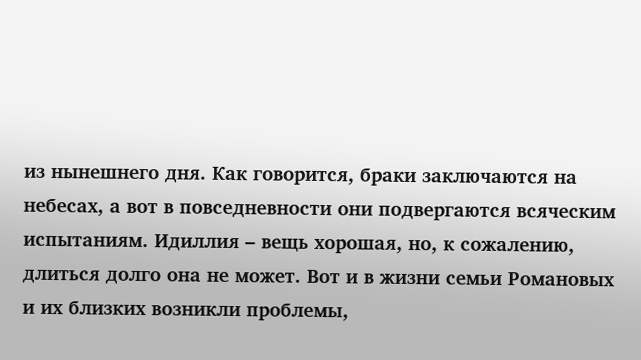из нынешнего дня. Как говорится, браки заключаются на небесах, а вот в повседневности они подвергаются всяческим испытаниям. Идиллия – вещь хорошая, но, к сожалению, длиться долго она не может. Вот и в жизни семьи Романовых и их близких возникли проблемы,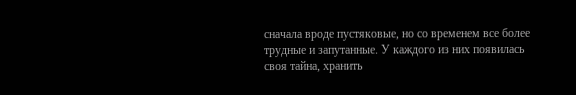сначала вроде пустяковые, но со временем все более трудные и запутанные. У каждого из них появилась своя тайна, хранить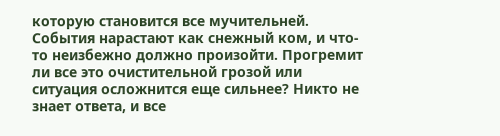которую становится все мучительней. События нарастают как снежный ком, и что-то неизбежно должно произойти. Прогремит ли все это очистительной грозой или ситуация осложнится еще сильнее? Никто не знает ответа, и все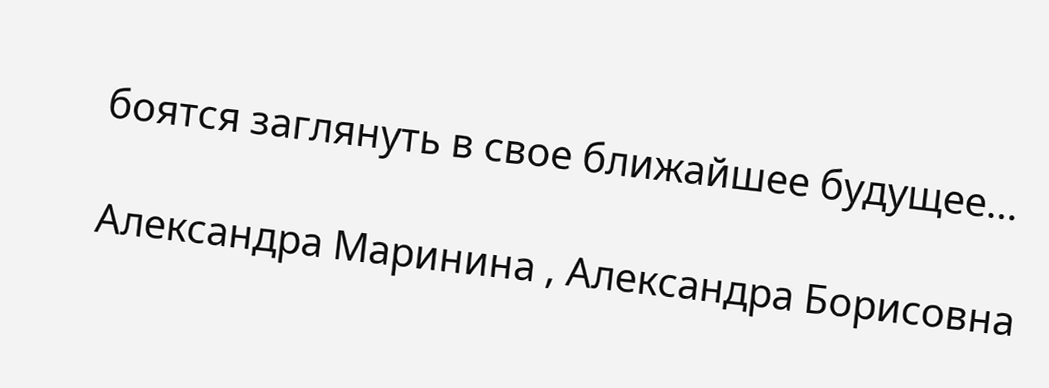боятся заглянуть в свое ближайшее будущее…

Александра Маринина , Александра Борисовна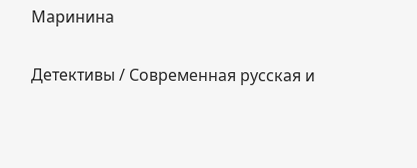Маринина

Детективы / Современная русская и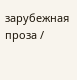зарубежная проза /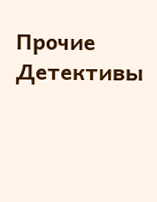Прочие Детективы